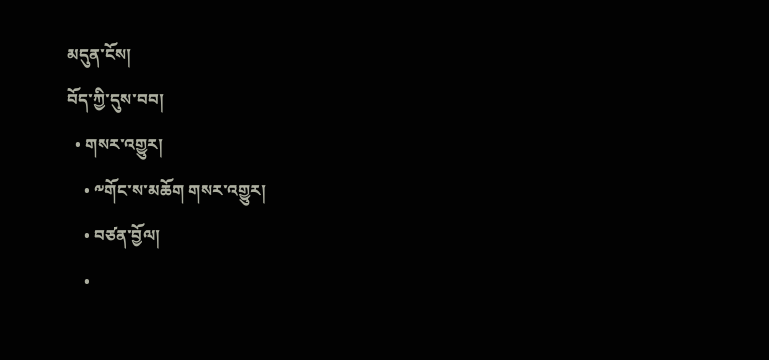མདུན་ངོས།
བོད་ཀྱི་དུས་བབ།
  • གསར་འགྱུར།
    • ༸གོང་ས་མཆོག གསར་འགྱུར།
    • བཙན་བྱོལ།
    •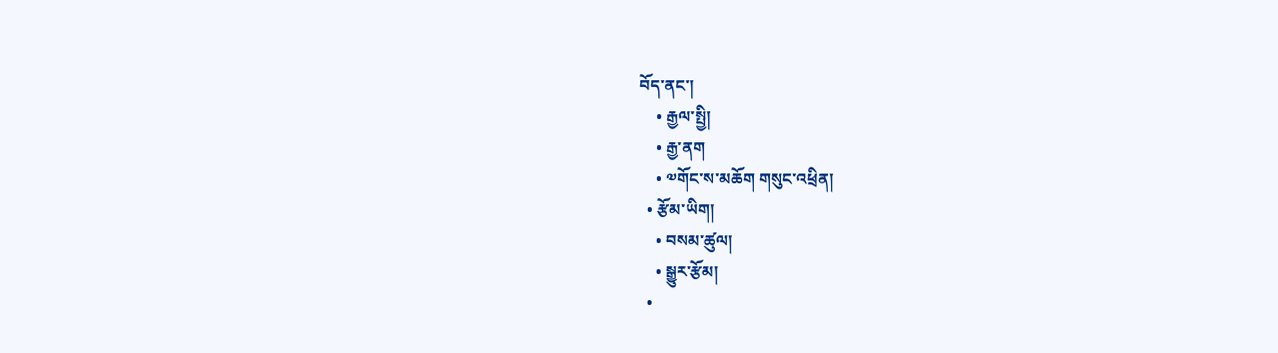བོད་ནང་།
    • རྒྱལ་སྤྱི།
    • རྒྱ་ནག
    • ༧གོང་ས་མཆོག གསུང་འཕྲིན།
  • རྩོམ་ཡིག།
    • བསམ་ཚུལ།
    • སྒྱུར་རྩོམ།
  •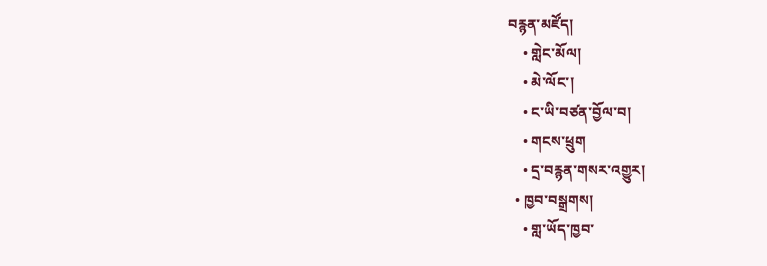བརྙན་མཛོད།
    • གླེང་མོལ།
    • མེ་ལོང་།
    • ང་ཡི་བཙན་བྱོལ་བ།
    • གངས་ཕྲུག
    • དྲ་བརྙན་གསར་འགྱུར།
  • ཁྱབ་བསྒྲགས།
    • གླ་ཡོད་ཁྱབ་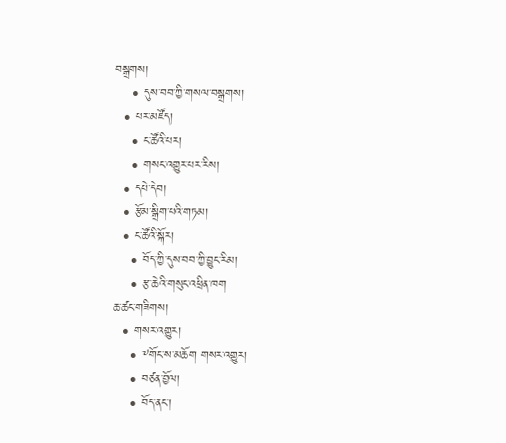བསྒྲགས།
    • དུས་བབ་ཀྱི་གསལ་བསྒྲགས།
  • པར་མཛོད།
    • ང་ཚོའི་པར།
    • གསང་འགྱུར་པར་རིས།
  • དཔེ་དེབ།
  • རྩོམ་སྒྲིག་པའི་གཏམ།
  • ང་ཚོའི་སྐོར།
    • བོད་ཀྱི་དུས་བབ་ཀྱི་བྱུང་རིམ།
    • རྩ་ཆེའི་གསུང་འཕྲིན་ཁག
ཆ་ཚང་གཟིགས།
  • གསར་འགྱུར།
    • ༸གོང་ས་མཆོག གསར་འགྱུར།
    • བཙན་བྱོལ།
    • བོད་ནང་།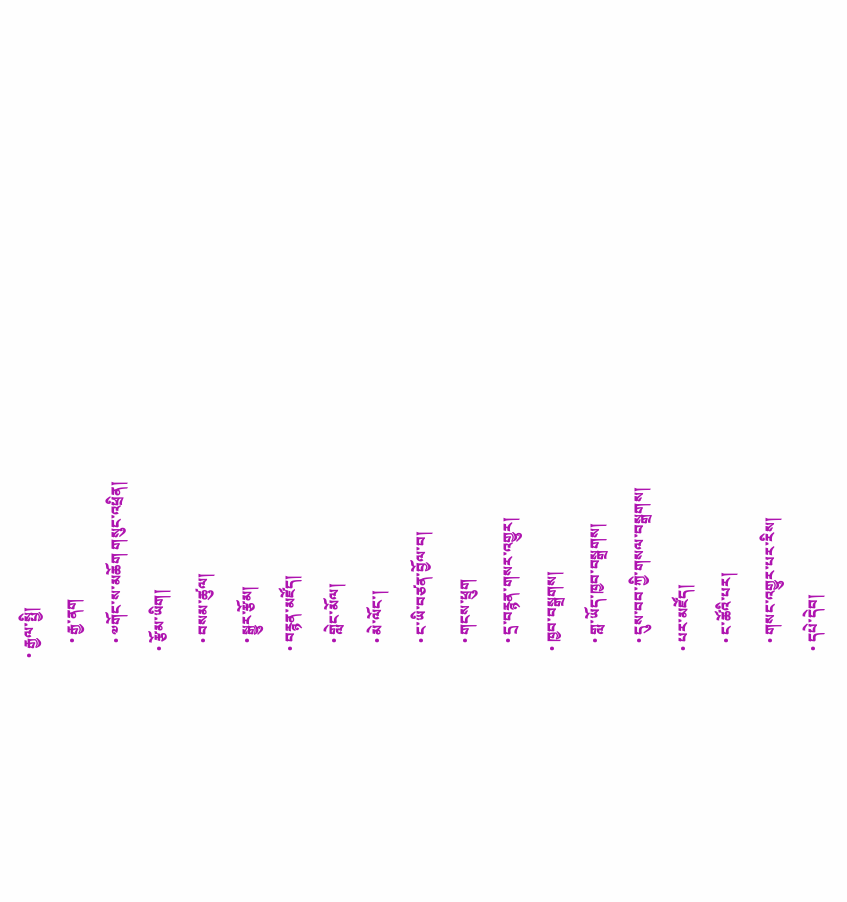• རྒྱལ་སྤྱི།
    • རྒྱ་ནག
    • ༧གོང་ས་མཆོག གསུང་འཕྲིན།
  • རྩོམ་ཡིག།
    • བསམ་ཚུལ།
    • སྒྱུར་རྩོམ།
  • བརྙན་མཛོད།
    • གླེང་མོལ།
    • མེ་ལོང་།
    • ང་ཡི་བཙན་བྱོལ་བ།
    • གངས་ཕྲུག
    • དྲ་བརྙན་གསར་འགྱུར།
  • ཁྱབ་བསྒྲགས།
    • གླ་ཡོད་ཁྱབ་བསྒྲགས།
    • དུས་བབ་ཀྱི་གསལ་བསྒྲགས།
  • པར་མཛོད།
    • ང་ཚོའི་པར།
    • གསང་འགྱུར་པར་རིས།
  • དཔེ་དེབ།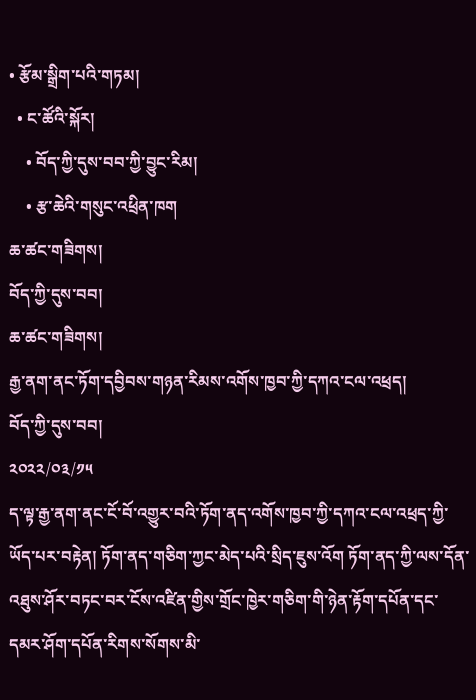• རྩོམ་སྒྲིག་པའི་གཏམ།
  • ང་ཚོའི་སྐོར།
    • བོད་ཀྱི་དུས་བབ་ཀྱི་བྱུང་རིམ།
    • རྩ་ཆེའི་གསུང་འཕྲིན་ཁག
ཆ་ཚང་གཟིགས།
བོད་ཀྱི་དུས་བབ།
ཆ་ཚང་གཟིགས།
རྒྱ་ནག་ནང་ཏོག་དབྱིབས་གཉན་རིམས་འགོས་ཁྱབ་ཀྱི་དཀའ་ངལ་འཕྲད།
བོད་ཀྱི་དུས་བབ།
༢༠༢༢/༠༣/༡༥
ད་ལྟ་རྒྱ་ནག་ནང་ངོ་བོ་འགྱུར་བའི་ཏོག་ནད་འགོས་ཁྱབ་ཀྱི་དཀའ་ངལ་འཕྲད་ཀྱི་ཡོད་པར་བརྟེན། ཏོག་ནད་གཅིག་ཀྱང་མེད་པའི་སྲིད་ཇུས་འོག ཏོག་ནད་ཀྱི་ལས་དོན་འཐུས་ཤོར་བཏང་བར་ངོས་འཛིན་གྱིས་གྲོང་ཁྱེར་གཅིག་གི་ཉེན་རྟོག་དཔོན་དང་དམར་ཤོག་དཔོན་རིགས་སོགས་མི་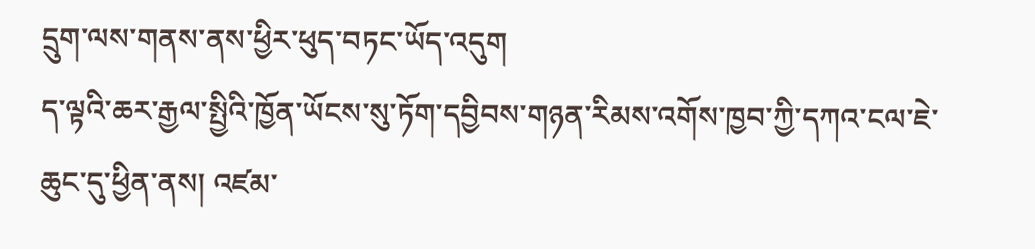དྲུག་ལས་གནས་ནས་ཕྱིར་ཕུད་བཏང་ཡོད་འདུག
ད་ལྟའི་ཆར་རྒྱལ་སྤྱིའི་ཁྱོན་ཡོངས་སུ་ཏོག་དབྱིབས་གཉན་རིམས་འགོས་ཁྱབ་ཀྱི་དཀའ་ངལ་ཇེ་ཆུང་དུ་ཕྱིན་ནས། འཛམ་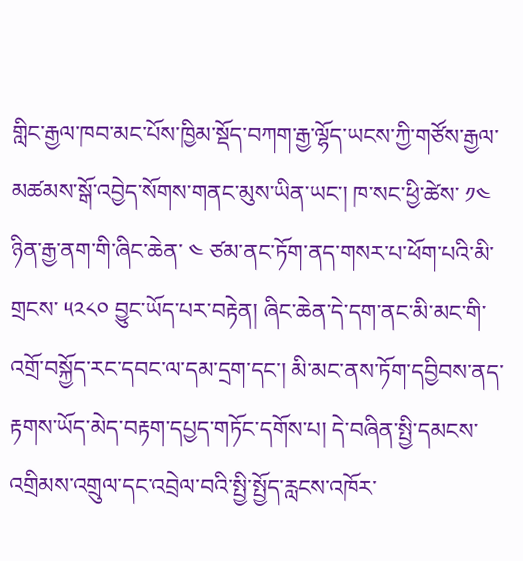གླིང་རྒྱལ་ཁབ་མང་པོས་ཁྱིམ་སྡོད་བཀག་རྒྱ་ལྷོད་ཡངས་ཀྱི་གཙོས་རྒྱལ་མཚམས་སྒོ་འབྱེད་སོགས་གནང་མུས་ཡིན་ཡང་། ཁ་སང་ཕྱི་ཚེས་ ༡༤ ཉིན་རྒྱ་ནག་གི་ཞིང་ཆེན་ ༤ ཙམ་ནང་ཏོག་ནད་གསར་པ་ཕོག་པའི་མི་གྲངས་ ༥༢༨༠ བྱུང་ཡོད་པར་བརྟེན། ཞིང་ཆེན་དེ་དག་ནང་མི་མང་གི་འགྲོ་བསྐྱོད་རང་དབང་ལ་དམ་དྲག་དང་། མི་མང་ནས་ཏོག་དབྱིབས་ནད་རྟགས་ཡོད་མེད་བརྟག་དཔྱད་གཏོང་དགོས་པ། དེ་བཞིན་སྤྱི་དམངས་འགྲིམས་འགྲུལ་དང་འབྲེལ་བའི་སྤྱི་སྤྱོད་རླངས་འཁོར་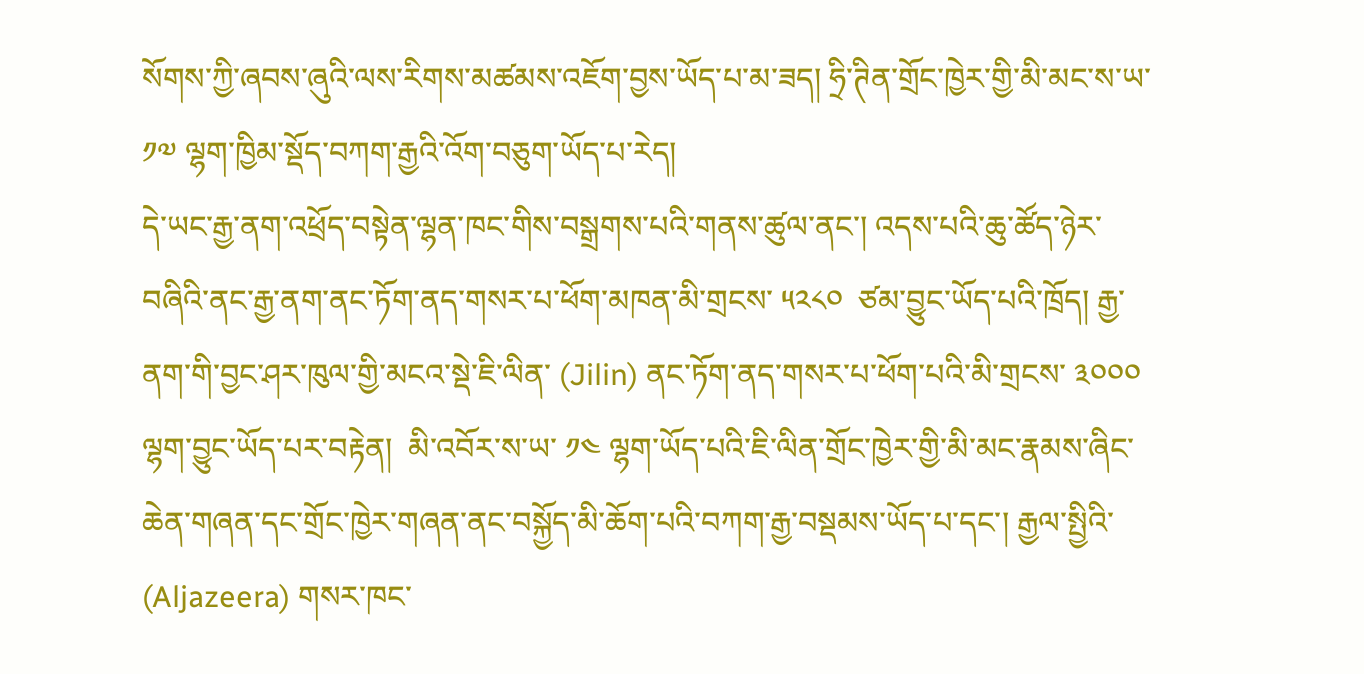སོགས་ཀྱི་ཞབས་ཞུའི་ལས་རིགས་མཚམས་འཇོག་བྱས་ཡོད་པ་མ་ཟད། ཧྲི་ཊིན་གྲོང་ཁྱེར་གྱི་མི་མང་ས་ཡ་ ༡༧ ལྷག་ཁྱིམ་སྡོད་བཀག་རྒྱའི་འོག་བཅུག་ཡོད་པ་རེད།
དེ་ཡང་རྒྱ་ནག་འཕྲོད་བསྟེན་ལྷན་ཁང་གིས་བསྒྲགས་པའི་གནས་ཚུལ་ནང་། འདས་པའི་ཆུ་ཚོད་ཉེར་བཞིའི་ནང་རྒྱ་ནག་ནང་ཏོག་ནད་གསར་པ་ཕོག་མཁན་མི་གྲངས་ ༥༢༨༠  ཙམ་བྱུང་ཡོད་པའི་ཁྲོད། རྒྱ་ནག་གི་བྱང་ཤར་ཁུལ་གྱི་མངའ་སྡེ་ཇི་ལིན་ (Jilin) ནང་ཏོག་ནད་གསར་པ་ཕོག་པའི་མི་གྲངས་ ༣༠༠༠ ལྷག་བྱུང་ཡོད་པར་བརྟེན།  མི་འབོར་ས་ཡ་ ༡༤ ལྷག་ཡོད་པའི་ཇི་ལིན་གྲོང་ཁྱེར་གྱི་མི་མང་རྣམས་ཞིང་ཆེན་གཞན་དང་གྲོང་ཁྱེར་གཞན་ནང་བསྐྱོད་མི་ཆོག་པའི་བཀག་རྒྱ་བསྡམས་ཡོད་པ་དང་། རྒྱལ་སྤྱིའི་ (Aljazeera) གསར་ཁང་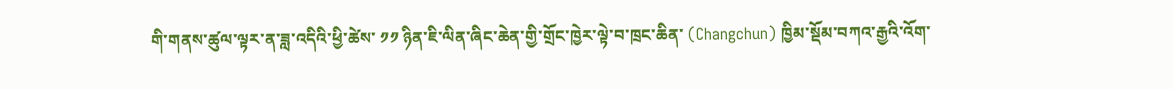གི་གནས་ཚུལ་ལྟར་ན་ཟླ་འདིའི་ཕྱི་ཚེས་ ༡༡ ཉིན་ཇི་ལིན་ཞིང་ཆེན་གྱི་གྲོང་ཁྱེར་ལྟེ་བ་ཁྲང་ཆིན་ (Changchun) ཁྱིམ་སྡོམ་བཀའ་རྒྱའི་འོག་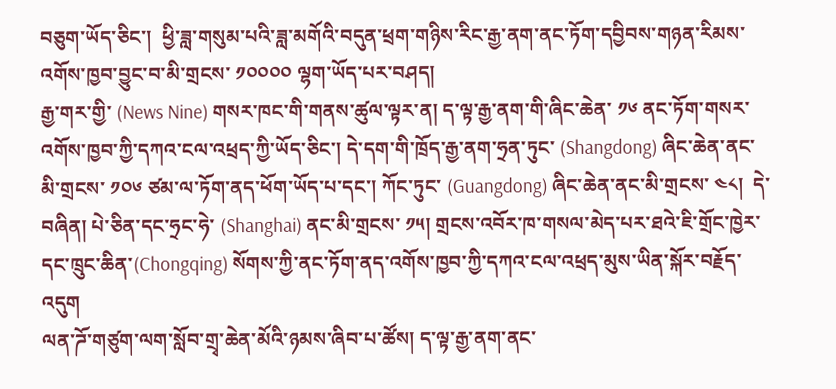བཅུག་ཡོད་ཅིང་།  ཕྱི་ཟླ་གསུམ་པའི་ཟླ་མགོའི་བདུན་ཕྲག་གཉིས་རིང་རྒྱ་ནག་ནང་ཏོག་དབྱིབས་གཉན་རིམས་འགོས་ཁྱབ་བྱུང་བ་མི་གྲངས་ ༡༠༠༠༠ ལྷག་ཡོད་པར་བཤད།
རྒྱ་གར་གྱི་ (News Nine) གསར་ཁང་གི་གནས་ཚུལ་ལྟར་ན། ད་ལྟ་རྒྱ་ནག་གི་ཞིང་ཆེན་ ༡༦ ནང་ཏོག་གསར་འགོས་ཁྱབ་ཀྱི་དཀའ་ངལ་འཕྲད་ཀྱི་ཡོད་ཅིང་། དེ་དག་གི་ཁྲོད་རྒྱ་ནག་ཧྲན་ཏུང་ (Shangdong) ཞིང་ཆེན་ནང་མི་གྲངས་ ༡༠༦ ཙམ་ལ་ཏོག་ནད་ཕོག་ཡོད་པ་དང་། ཀོང་ཏུང་ (Guangdong) ཞིང་ཆེན་ནང་མི་གྲངས་ ༤༨།  དེ་བཞིན། པེ་ཅིན་དང་ཧྲང་ཧེ་ (Shanghai) ནང་མི་གྲངས་ ༡༥། གྲངས་འབོར་ཁ་གསལ་མེད་པར་ཐའེ་ཇི་གྲོང་ཁྱེར་དང་ཁྲུང་ཆིན་(Chongqing) སོགས་ཀྱི་ནང་ཏོག་ནད་འགོས་ཁྱབ་ཀྱི་དཀའ་ངལ་འཕྲད་མུས་ཡིན་སྐོར་བརྗོད་འདུག
ལན་ཌོ་གཙུག་ལག་སློབ་གྲྭ་ཆེན་མོའི་ཉམས་ཞིབ་པ་ཚོས། ད་ལྟ་རྒྱ་ནག་ནང་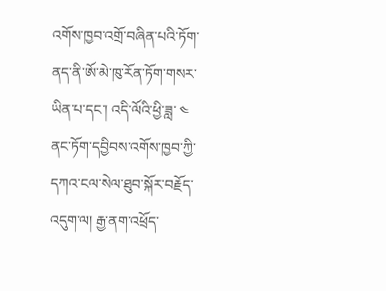འགོས་ཁྱབ་འགྲོ་བཞིན་པའི་ཏོག་ནད་ནི་ཨོ་མེ་ཁུ་རོན་ཏོག་གསར་ཡིན་པ་དང་། འདི་ལོའི་ཕྱི་ཟླ་ ༤ ནང་ཏོག་དབྱིབས་འགོས་ཁྱབ་ཀྱི་དཀའ་ངལ་སེལ་ཐུབ་སྐོར་བརྗོད་འདུག་ལ། རྒྱ་ནག་འཕྲོད་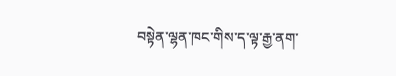བསྟེན་ལྷན་ཁང་གིས་ད་ལྟ་རྒྱ་ནག་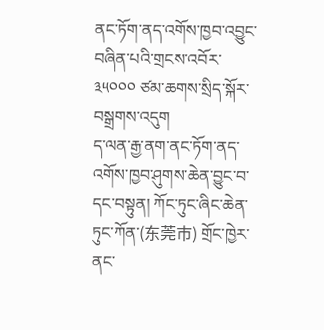ནང་ཏོག་ནད་འགོས་ཁྱབ་འབྱུང་བཞིན་པའི་གྲངས་འབོར་ ༣༥༠༠༠ ཙམ་ཆགས་སྲིད་སྐོར་བསྒྲགས་འདུག
ད་ལན་རྒྱ་ནག་ནང་ཏོག་ནད་འགོས་ཁྱབ་ཤུགས་ཆེན་བྱུང་བ་དང་བསྟུན། ཀོང་ཏུང་ཞིང་ཆེན་ཏུང་ཀོན་(东莞市) གྲོང་ཁྱེར་ནང་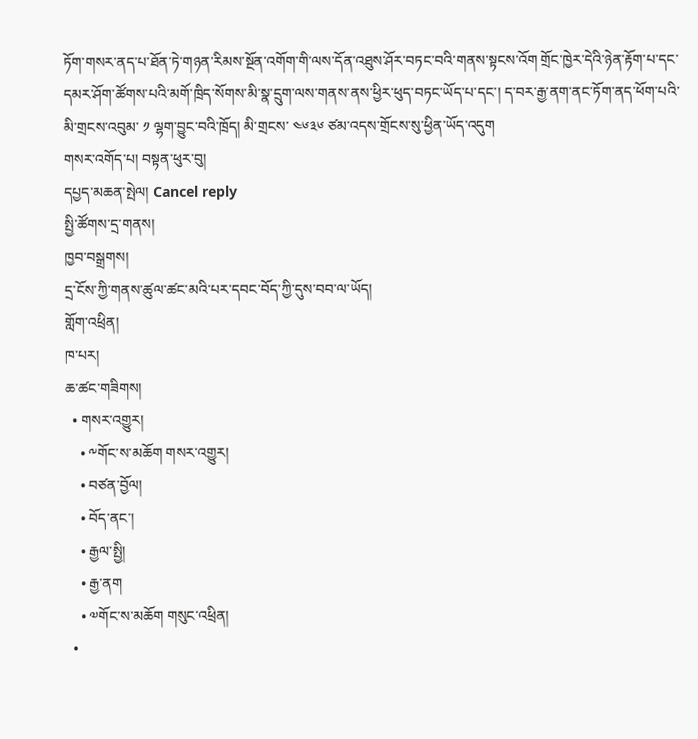ཏོག་གསར་ནད་པ་ཐོན་ཏེ་གཉན་རིམས་སྔོན་འགོག་གི་ལས་དོན་འཐུས་ཤོར་བཏང་བའི་གནས་སྟངས་འོག གྲོང་ཁྱེར་དེའི་ཉེན་རྟོག་པ་དང་དམར་ཤོག་ཚོགས་པའི་མགོ་ཁྲིད་སོགས་མི་སྣ་དྲུག་ལས་གནས་ནས་ཕྱིར་ཕུད་བཏང་ཡོད་པ་དང་། ད་བར་རྒྱ་ནག་ནང་ཏོག་ནད་ཕོག་པའི་མི་གྲངས་འབུམ་ ༡ ལྷག་བྱུང་བའི་ཁྲོད། མི་གྲངས་ ༤༦༣༦ ཙམ་འདས་གྲོངས་སུ་ཕྱིན་ཡོད་འདུག
གསར་འགོད་པ། བསྟན་ཕུར་བུ།
དཔྱད་མཆན་སྤེལ། Cancel reply
སྤྱི་ཚོགས་དྲ་གནས།
ཁྱབ་བསྒྲགས།
དྲ་ངོས་ཀྱི་གནས་ཚུལ་ཚང་མའི་པར་དབང་བོད་ཀྱི་དུས་བབ་ལ་ཡོད།
གློག་འཕྲིན།
ཁ་པར།
ཆ་ཚང་གཟིགས།
  • གསར་འགྱུར།
    • ༸གོང་ས་མཆོག གསར་འགྱུར།
    • བཙན་བྱོལ།
    • བོད་ནང་།
    • རྒྱལ་སྤྱི།
    • རྒྱ་ནག
    • ༧གོང་ས་མཆོག གསུང་འཕྲིན།
  •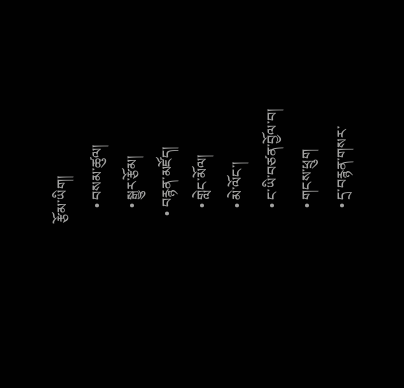རྩོམ་ཡིག།
    • བསམ་ཚུལ།
    • སྒྱུར་རྩོམ།
  • བརྙན་མཛོད།
    • གླེང་མོལ།
    • མེ་ལོང་།
    • ང་ཡི་བཙན་བྱོལ་བ།
    • གངས་ཕྲུག
    • དྲ་བརྙན་གསར་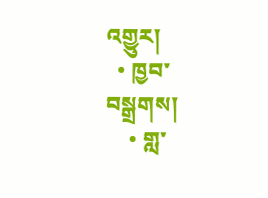འགྱུར།
  • ཁྱབ་བསྒྲགས།
    • གླ་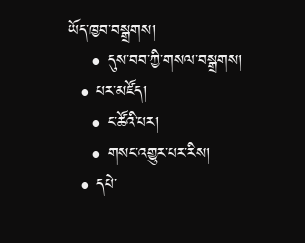ཡོད་ཁྱབ་བསྒྲགས།
    • དུས་བབ་ཀྱི་གསལ་བསྒྲགས།
  • པར་མཛོད།
    • ང་ཚོའི་པར།
    • གསང་འགྱུར་པར་རིས།
  • དཔེ་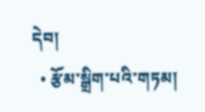དེབ།
  • རྩོམ་སྒྲིག་པའི་གཏམ།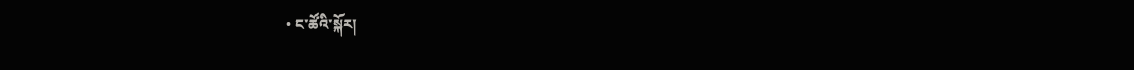• ང་ཚོའི་སྐོར།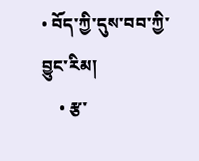• བོད་ཀྱི་དུས་བབ་ཀྱི་བྱུང་རིམ།
    • རྩ་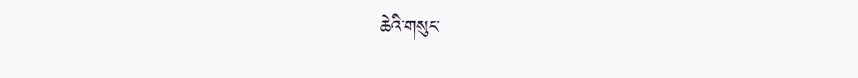ཆེའི་གསུང་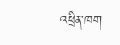འཕྲིན་ཁག